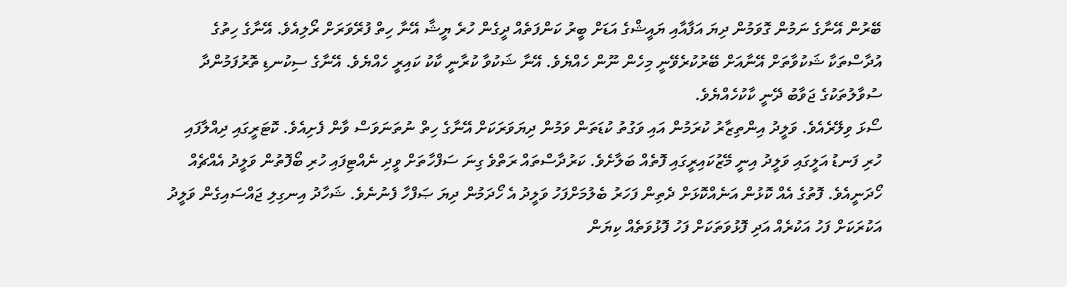ބޭރުން އޭނާގެ ނަމުން ގޮވަމުން ދިޔަ އަފާއާއި ޔައީޝްގެ އަޑަށް ބީރު ކަންފަތެއް ދީގެން ހުރެ ޔީޝާ އޭނާ ހިތް ފުރޭވަރަށް ރޯލިއެވެ. އޭނާގެ ހިތުގެ އުދާސްތަކާ ޝަކުވާތަށް އޭނާއަށް ބޭރުކުރެވޭނީ މިހެން ނޫން ހެއްޔެވެ. އޭނާ ޝަކުވާ ކުރާނީ ކާކު ކައިރީ ހެއްޔެވެ. އޭނާގެ ސިކުނޑި ތޮރުފަމުންދާ ސުވާލުތަކުގެ ޖަވާބު ދޭނީ ކާކުހެއްޔެވެ.
ސޯޅަ ވިލޭރެއެވެ. ވަލީދު އިންތިޒާރު ކުރަމުން އައި ވަގުތު ކުޑަތަން ވަމުން ދިޔަވަރަކަށް އޭނާގެ ހިތް ނުތަނަވަސް ވާން ފެށިއެވެ. ކޮޓަރީގައި ދިއްލާފައި ހުރި ފަނޑު އަލީގައި ވަލީދު އިނީ މޭޒުކައިރީގައި ފޮތެއް ބަލާށެވެ. ކަރުދާސްތައް ރަތްވެ ގިނަ ސަފްހާތަށް ވީދި ނެއްޓިފައި ހުރި ބޯފޮތުން ވަލީދު އެއްޗެއް ހޯދަނީއެވެ. ފޮތުގެ އެއް ކޮޅުން އަނެއްކޮޅަށް ދެތިން ފަހަރު ބެލުމަށްފަހު ވަލީދު އެ ހޯދަމުން ދިޔަ ޞަފްހާ ފެނުނެވެ. ޝަހާދު އިނގިލި ޖައްސައިގެން ވަލީދު އަކުރަކަށް ފަހު އަކުރެއް އަދި ފޮޅުވަތަކަށް ފަހު ފޮޅުވަތެއް ކިޔަން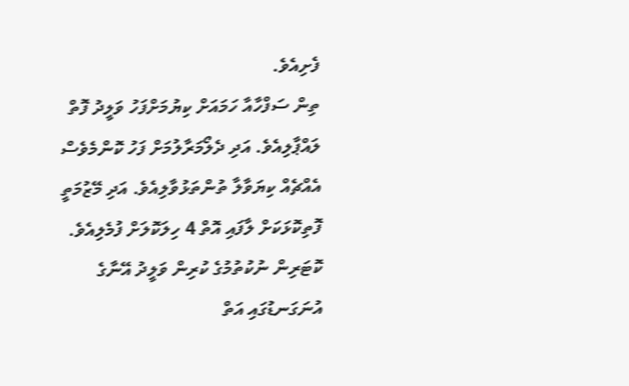ފެށިއެވެ.
ތިން ސަފްހާއާ ހަމައަށް ކިޔުމަށްފަހު ވަލީދު ފޮތް ލައްޕާލިއެވެ. އަދި ދެލޯމަރާލުމަށް ފަހު ކޮންމެވެސް އެއްޗެއް ކިޔަވާލާ ތުންތަޅުވާލިއެވެ. އަދި މޭޒުމަތީ ފޮތިކޮޅަކަށް ލާފައި އޮތް 4 ހިލަކޮލަށް ފުމެލިއެވެ. ކޮޓަރިން ނުކުތުމުގެ ކުރިން ވަލީދު އޭނާގެ އުނަގަނޑުގައި އަތް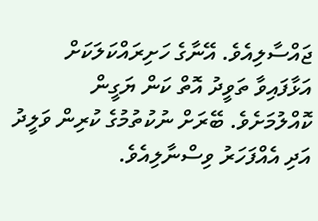ޖައްސާލިއެވެ. އޭނާގެ ހަށިރައްކަލަކަށް އަޅާފައިވާ ތަވީދު އޮތް ކަން ޔަގީން ކޮއްލުމަށެވެ. ބޭރަށް ނުކުތުމުގެ ކުރިން ވަލީދު އަދި އެއްފަހަރު ވިސްނާލިއެވެ.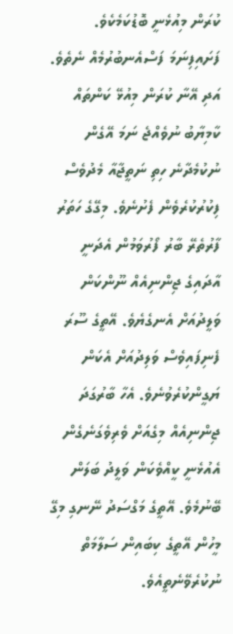ކުރަން މިއުޅެނީ ބޮޑުކަމެކެވެ. ފަށައިފިނަމަ ފަސްއެނބުރުމެއް ނެތެވެ. އަދި އޭނާ ކުރަން މިއުޅޭ ކަންތައް ކާމިޔާބު ނުވެއްޖެ ނަމަ އޭގެން ނުކުމެދާނެ ހިތި ނަތީޖާއާ މެދުވެސް ފިކުރުކުރެވެން ފެށުނެވެ. މިގޭގެ ހަތަރު ފާރުތެރޭ ބާރު ފޯރުވަމުން އެދަނީ އާދައިގެ ޖިންނިއެއް ނޫންކަން ވަލީދުއަށް އެނގެޔެވެ. އޭތީގެ ސޫރަ ފެނިފައިވެސް ވަލިދުއަށް އެކަން ޔަގީންކުރެވުނެވެ. އެހާ ބާރުގަދަ ޖިންނިއެއް މިގެއަށް ވެރިވެގަނެގެން އެއުޅެނީ ކީއްވެކަން ވަލީދު ބަލަން ބޭނުމެވެ. އޭތީގެ މަގްސަދު ނޭނގި މިގޭ މީހުން އޭތީގެ ކިބައިން ސަލާމަތް ނުކުރެވޭނެތީއެވެ.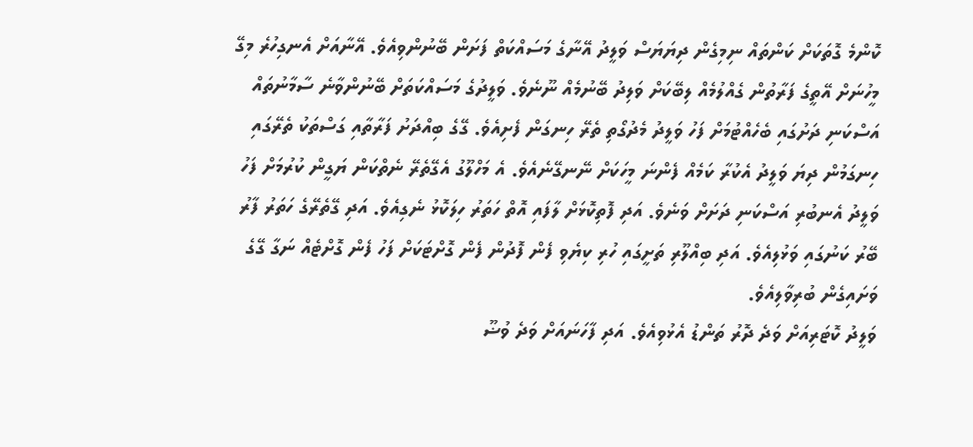ކޮންމެ ގޮތަކަށް ކަންތައް ނިމިގެން ދިޔަޔަސް ވަލީދު އޭނާގެ މަސައްކަތް ފަށަން ބޭނުންވިއެވެ. އޭނާއަށް އެނގިހުރެ މިގޭ މީހުނަށް އޭތީގެ ފަރާތުން ގެއްލުމެއް ލިބޭކަށް ވަލިދު ބޭނުމެއް ނޫނެވެ. ވަލީދުގެ މަސައްކަތަށް ބޭނުންވާނެ ސާމާނުތައް އަސްކަނި ދަށުގައި ބެހެއްޓުމަށް ފަހު ވަލީދު މެދުގޯތި ތެރޭ ހިނގަން ފެށިއެވެ. ގޭގެ ބިއްދަށު ފަރާތާއި ގަސްތަކު ތެރޭގައި ހިނގަމުން ދިޔަ ވަލީދު އެކުރާ ކަމެއް ފެންނަ މީހަކަށް ނޭނގޭނެއެވެ. އެ މަހްލޫގު އެގޭތެރޭ ނެތްކަން ޔަގީން ކުރުމަށް ފަހު ވަލީދު އެނބުރި އަސްކަނި ދަށަށް ވަނެވެ. އަދި ފޮތިކޮޅަށް ލާފައި އޮތް ހަތަރު ހިލަކޮޅު ނެގިއެވެ. އަދި ގޭތެރޭގެ ހަތަރު ފާރު ބޭރު ކަނުގައި ވަޅުލިއެވެ. އަދި ބިއްލޫރި ތަށީގައި ހުރި ކިޔެވި ފެން ފޮދުން ފެން ގޮށްޓަކަށް ފަހު ފެން ގޮށްޓެއް ނަގާ ގޭގެ ވަށައިގެން ބުރިވާލިއެވެ.
ވަލީދު ކޮޓަރިއަށް ވަދެ ދޮރު ތަންޑު އެޅުވިއެވެ. އަދި ފާހަނައަށް ވަދެ ވުޟޫ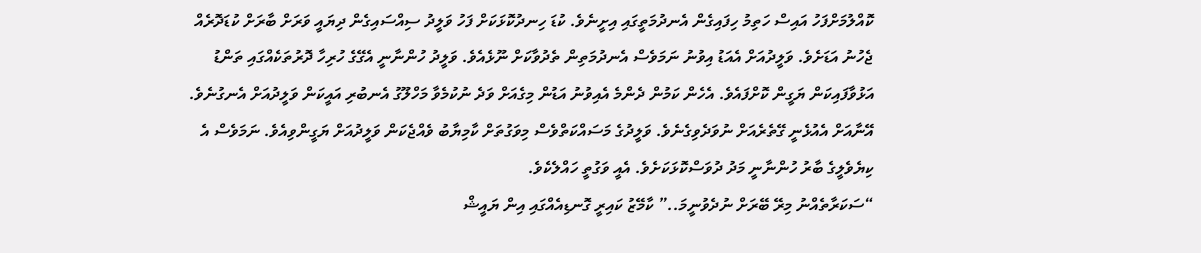ކޮއްލުމަށްފަހު އައިސް ހަތިމު ހިފައިގެން އެނދުމަތީގައި އިށީނެވެ. ކުޑަ ހިނދުކޮޅަކަށް ފަހު ވަލީދު ސިއްސައިގެން ދިޔައީ ވަރަށް ބާރަށް ކުޑަދޮރެއް ޖެހުނު އަޑަށެވެ. ވަލީދުއަށް އެއަޑު އިވުނު ނަމަވެސް އެނދުމަތިން ތެދުވާކަށް ނޫޅެއެވެ. ވަލީދު ހުންނާނީ އެގޭގެ ހުރިހާ ދޮރުތަކެއްގައި ތަންޑު އަޅުވާފައިކަން ޔަގީން ކޮށްފައެވެ. އެހެން ކަމުން ދެންމެ އެއިވުނު އަޑުން މިގެއަށް ވަދެ ނުކުމެވާ މަހްލޫގު އެނބުރި އައީކަން ވަލީދުއަށް އެނގުނެވެ. އޭނާއަށް އެއުޅެނީ ގޭތެރެއަށް ނުވަދެވިގެނެވެ. ވަލީދުގެ މަސައްކަތްވެސް މިވަގުތަށް ކާމިޔާބު ވެއްޖެކަން ވަލީދުއަށް ޔަގީންވިއެވެ. ނަމަވެސް އެ ކިޔެވެލީގެ ބާރު ހުންނާނީ މަދު ދުވަސްކޮޅަކަށެވެ. އެއީ ވަގުތީ ހައްލެކެވެ.
“ސަކަރާތެއްނު މިރޭ ބޭރަށް ނުދެވުނީމަ..” ކާމޭޒު ކައިރީ ގޮނޑިއެއްގައި އިން ޔައީޝް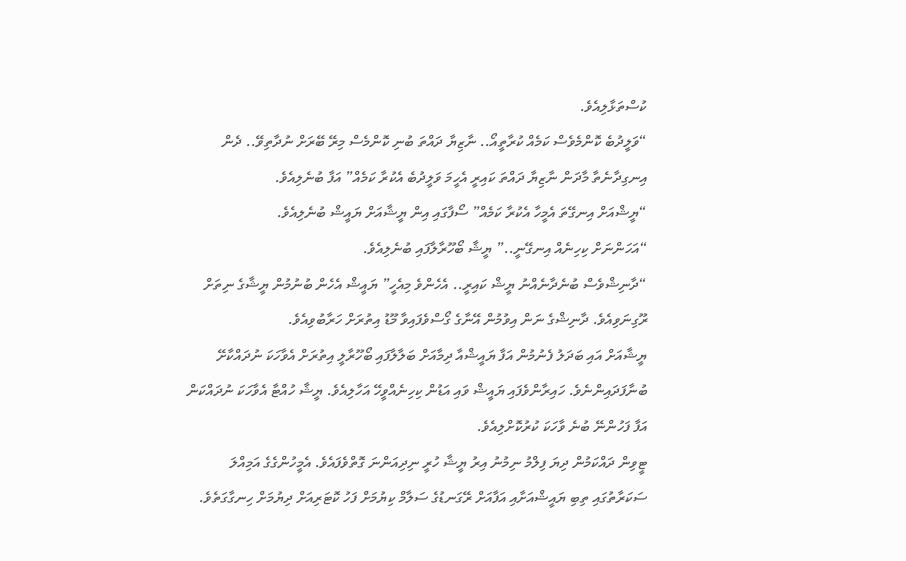ކުސްތަޅާލިއެވެ.
“ވަލީދުބެ ކޮންމެވެސް ކަމެއް ކުރާތީއޯ.. ނާޒިޔާ ދައްތަ ބުނި ކޮންމެސް މިރޭ ބޭރަށް ނުދާތިވޭ.. ދެން އިނގިދާނެތާ މާދަން ނާޒިޔާ ދައްތަ ކައިރީ އެހީމަ ވަލީދުބެ އެކުރާ ކަމެއް” އަފާ ބުނެލިއެވެ.
“ޔީޝްއަށް އިނގޭތަ އެމީހާ އެކުރާ ކަމެއް” ސޯފާގައި އިން ޔީޝާއަށް ޔައީޝް ބުނެލިއެވެ.
“އަހަންނަށް ކިހިނެއް އިނގޭނީ..” ޔީޝާ ބޯހޫރާލާފައި ބުނެލިއެވެ.
“ދާނިޝްވެސް ބުނެދާނެއްނު ޔީޝް ކައިރީ.. އެހެންވެ މިއެހީ” ޔައީޝް އެހެން ބުނުމުން ޔީޝާގެ ނިތަށް ރޫގިނަވިއެވެ. ދާނިޝްގެ ނަން އިވުމުން އޭނާގެ ގޯސްވެފައިވާ މޫޑު އިތުރަށް ހަރާބުވިއެވެ.
ޔީޝާއަށް އައި ބަދަލު ފެނުމުން އަފާ ޔައީޝްއާ ދިމާއަށް ބަލާލާފައި ބޯހޫރާލީ އިތުރަށް އެވާހަކަ ނުދައްކާށޭ ބުނާފަދައިންނެވެ. ހައިރާންވެފައި ޔައީޝް ވައި އަޑުން ކިހިނެއްވީހޭ އަހާލިއެވެ. ޔީޝާ ހުއްޓާ އެވާހަކަ ނުދައްކަން އަފާ ފަހުންނޭ ބުނެ ވާހަކަ ކުރުކޮށްލިއެވެ.
ޓީވިން ދައްކަމުން ދިޔަ ފިލްމު ނިމުނު އިރު ޔީޝާ ހުރީ ނިދިއަންނަ ގޮތްވެފައެވެ. އެމީހުންގެގެ އަމިއްލަ ސަކަރާތުގައި ތިބި ޔައީޝްއަށާއި އަފާއަށް ރޭގަނޑުގެ ސަލާމް ކިޔުމަށް ފަހު ކޮޓަރިއަށް ދިޔުމަށް ހިނގާގަތެވެ.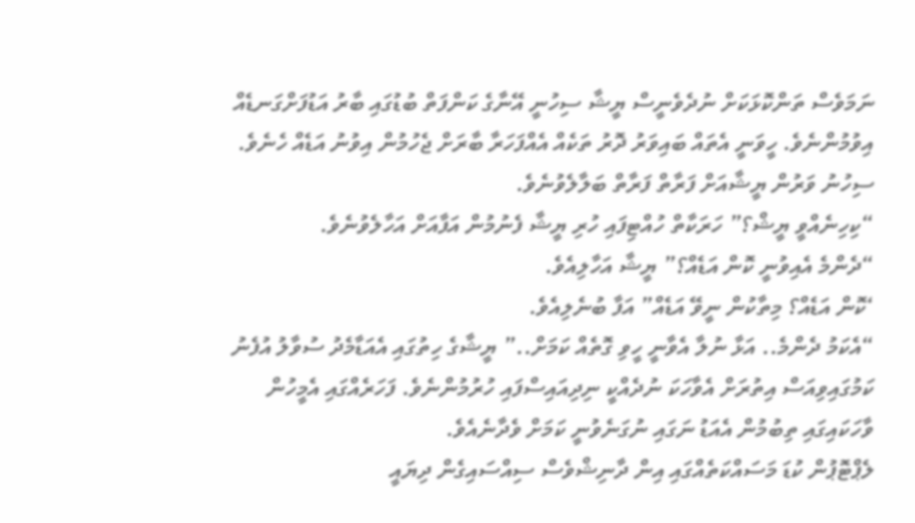ނަމަވެސް ތަންކޮޅަކަށް ނުދެވެނީސް ޔީޝާ ސިހުނީ އޭނާގެ ކަންފަތް ބުޑުގައި ބާރު އަޑުފަށްގަނޑެއް އިވުމުންނެވެ. ހީވަނީ އެތައް ބައިވަރު ދޮރު ތަކެއް އެއްފަހަރާ ބާރަށް ޖެހުމުން އިވުނު އަޑެއް ހެނެވެ. ސިހުނު ވަރުން ޔީޝާއަށް ފަރާތް ފަރާތް ބަލާލެވުނެވެ.
“ކިހިނެއްވީ ޔީޝް؟” ހަރަކާތް ހުއްޓިފައި ހުރި ޔީޝާ ފެނުމުން އަފާއަށް އަހާލެވުނެވެ.
“ދެންމެ އެއިވުނީ ކޮން އަޑެއް؟” ޔީޝާ އަހާލިއެވެ.
‘ކޮން އަޑެއް؟ މިތާކުން ނީވޭ އަޑެއް” އަފާ ބުނެލިއެވެ.
“އެކަމު ދެންމެ.. އަޅާ ނުލާ އެވާނީ ހީވި ގޮތެއް ކަމަށް..” ޔީޝާގެ ހިތުގައި އެއަޑާމެދު ސުވާލު އުފެނު ކަމުގައިވިއަސް އިތުރަށް އެވާހަކަ ނުދެއްކީ ނިދިއައިސްފައި ހުރުމުންނެވެ. ފަހަރެއްގައި އެމީހުން ވާހަކައިގައި ތިބުމުން އެއަޑު ނަގައި ނުގަނެވުނީ ކަމަށް ވެދާނެއެވެ.
ލެޕްޓޮޕުން ކުޑަ މަސައްކަތެއްގައި އިން ދާނިޝްވެސް ސިއްސައިގެން ދިޔައީ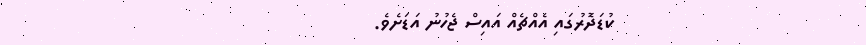ކުޑަދޮރުގައި އެއްޗެއް އައިސް ޖެހުނު އަޑަށެވެ.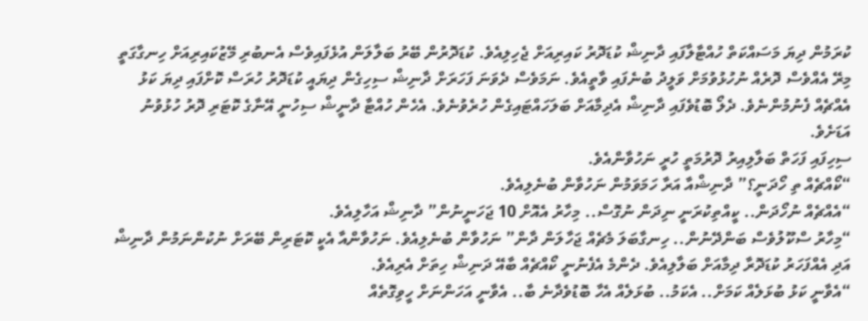ކުރަމުން ދިޔަ މަސައްކަތް ހުއްޓާލާފައި ދާނިޝް ކުޑަދޮރު ކައިރިއަށް ޖެހިލިއެވެ. ކުޑަދޮރުން ބޭރު ބަލާލަން އުޅެފައިވެސް އެނބުރި މޭޒުކައިރިއަށް ހިނގާގަތީ މިރޭ އެއްވެސް ދޮރެއް ނުހުޅުވުމަށް ވަލީދު ބުނެފައި ވާތީއެވެ. ނަމަވެސް ދެވަނަ ފަހަރަށް ދާނިޝް ސިހިގެން ދިޔައީ ކުޑަދޮރު ހުރަސް ކޮށްފައި ދިޔަ ކަޅު އެއްޗެއް ފެނުމުންނެވެ. ދެލޯ ބޮޑުވެފައި ދާނިޝް އެދިމާއަށް ބަލަހައްޓައިގެން ހުރެވުނެވެ. އެހެން ހުއްޓާ ދާނީޝް ސިހުނީ އޭނާގެ ކޮޓަރި ދޮރު ހުޅުވުނު އަޑަށެވެ.
ސިހިފައި ފަހަތް ބަލާލިއިރު ދޮރުމަތީ ހުރީ ނަހުވާންއެވެ.
“ކޯއްޗެއް ތި ހޯދަނީ؟” ދާނިޝްއާ އަރާ ހަމަވަމުން ނަހުވާން ބުނެލިއެވެ.
“އެއްޗެއް ނުހޯދަން.. ކީއްތިކުރަނީ ނިދަން ނުގޮސް.. މިހާރު އެއޮށް 10 ޖަހަނީނުން” ދާނިޝް އަހާލިއެވެ.
“މިހާރު ސްކޫލުވެސް ބަންދޭނުން.. ހިނގާބަލަ މެޗެއް ޖަހާލަން ދާން” ނަހުވާން ބުނެލިއެވެ. ނަހުވާންއާ އެކީ ކޮޓަރިން ބޭރަށް ނުކުންނަމުން ދާނިޝް އަދި އެއްފަހަރު ކުޑަދޮރާ ދިމާއަށް ބަލާލިއެވެ. ދެންމެ އެފެނުނީ ކޯއްޗެއް ބާއޭ ދަނިޝް ހިތަށް އެރިއެވެ.
“އެވާނީ ކަޅު ބުޅަލެއް ކަމަށް.. އެކަމު.. ބުޅަލެއް އެހާ ބޮޑުވެދާނެ ބާ.. އެވާނީ އަހަންނަށް ހީވިގޮތެއް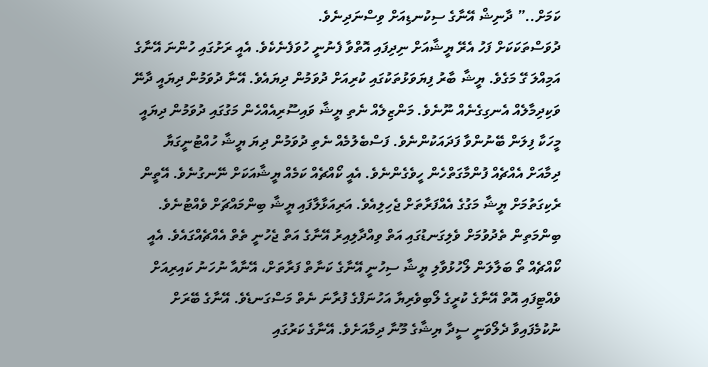ކަމަށް..” ދާނިޝް އޭނާގެ ސިކުނޑިއަށް ވިސްނަދިނެވެ.
ދުވަސްތަކަކަށް ފަހު އެރޭ ޔީޝާއަށް ނިދިފައި އޮތްވާ ފެނުނީ ހުވަފެނެކެވެ. އެއީ ރަށުގައި ހުންނަ އޭނާގެ އަމިއްލަ ގޭ މަގެވެ. ޔީޝާ ބާރު ފިޔަވަޅުތަކުގައި ކުރިއަށް ދުވަމުން ދިޔައެވެ. އޭނާ ދުވަމުން ދިޔައީ ދާނޭ ވަކިދިމާލެއް އެނގިގެނެއް ނޫނެވެ. މަންޒިލެއް ނެތި ޔީޝާ ވައިސޫރިއެއްހެން މަގުގައި ދުވަމުން ދިޔައީ މީހަކާ ފިލަން ބޭނުންވާ ފަދައަކުންނެވެ. ފަސްބެލުމެއް ނެތި ދުވަމުން ދިޔަ ޔީޝާ ހުއްޓުނީގަޔާ ދިމާއަށް އެއްޗެއް ފުންމާގަތްހެން ހީވެގެންނެވެ. އެއީ ކޯއްޗެއް ކަމެއް ޔީޝާއަކަށް ނޭނގުނެވެ. އޭތީން ރެކިގަތުމަށް ޔީޝާ މަގުގެ އެއްފަރާތަށް ޖެހިލިއެވެ. އަރިއަޅާލާފައި ޔީޝާ ބިންމައްޗަށް ވެއްޓުނެވެ. ބިންމަތިން ތެދުވުމަށް ވެލިގަނޑުގައި އަތް ވިއްދާލިއިރު އޭނާގެ އަތް ޖެހުނީ ތެތް އެއްޗެއްގައެވެ. އެއީ ކޯއްޗެއް ތޯ ބަލާލަން ލޯހުޅުވާލި ޔީޝާ ސިހުނީ އޭނާގެ ކަނާތް ފަރާތަށް، އޭނާއާ ނުހަނު ކައިރިއަށް ވެއްޓިފައި އޮތް އޭނާގެ ކުރީގެ ލޯބިވެރިޔާ އަހުނަފްގެ ފުރާނަ ނެތް މަސްގަނޑެވެ. އޭނާގެ ބޭރަށް ނުކުމެފައިވާ ދެލޯވަނީ ސީދާ ޔިޝާގެ މޫނާ ދިމާއަށެވެ. އޭނާގެ ކަރުގައި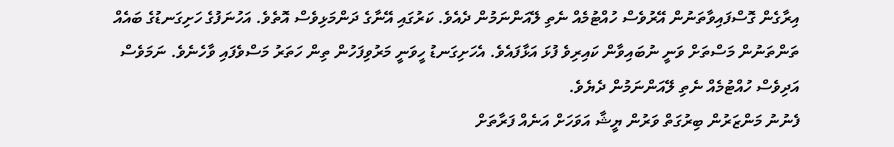އިރާގެން ގޮސްފައިވާތަނުން އޭރުވެސް ހުއްޓުމެއް ނެތި ލޭއަންނަމުން ދެއެވެ. ކަރުގައި އޭނާގެ ދަންމަޅިވެސް އޮތެވެ. އަހުނަފުގެ ހަށިގަނޑުގެ ބައެއް ތަންތަނުން މަސްތަށް ވަނީ ނުބައިވާން ކައިރިވެ ފުޅަ އަޅާފައެވެ. އެހަށިގަނޑު ހީވަނީ މަރުވިފަހުން ތިން ހަތަރު މަސްވެފައި ވާހެނެވެ. ނަމަވެސް އަދިވެސް ހުއްޓުމެއް ނެތި ލޭއަންނަމުން ދެޔެވެ.
ފެނުނު މަންޒަރުން ބިރުގަތް ވަރުން ޔީޝާ އަވަހަށް އަނެއް ފަރާތަށް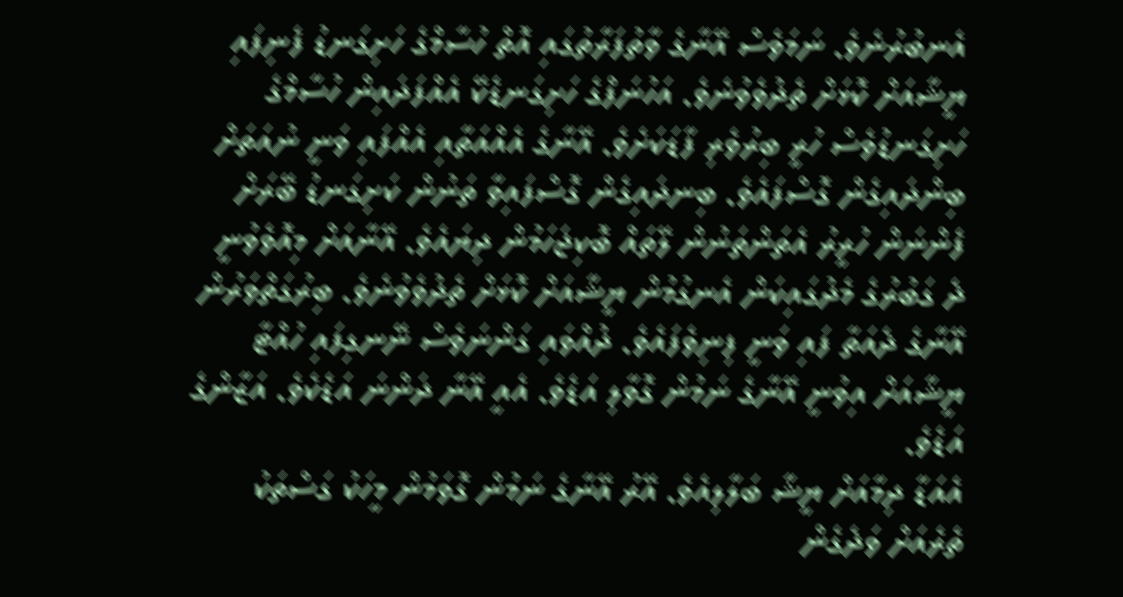އެނބުރުނެވެ. ނަމަވެސް އޭނާގެ ވާތުފަރާތުގައި އޮތް ހުސާމްގެ ހަށިގަނޑު ފެނިފައި ޔީޝާއަށް ކޮޅަށް ތެދުވެވުނެވެ. އަހުނަފްގެ ހަށިގަނޑެކޭ އެއްފަދައިން ހުސާމްގެ ހަށިގަނޑުވެސް ހުރީ ބިރުވެރި ފާޑަކަށެވެ. އޭނާގެ އެއްއަތާއި އެއްފައި ވަނީ ނުއަތަށް ބިންދައިގެން ގޮސްފައެވެ. ބިނދައިގެން ގޮސްފައިވާ ތަނުން ކަށިގަނޑު ބޭރަށް ފެންނަން ހުރީރު އެތަންތަނުން ލޭތައް ބޮކިޖަހަމުން ދިޔައެވެ. އޭނާއަށް މިއޮވެވުނީ ދެ ގަބުރުގެ މެދުގައިކަން އެނގުމުން ޔީޝާއަށް ކޮޅަށް ތެދުވެވުނެވެ. ބިރުގަތްވަރުން އޭނާގެ ދެއަތާ ފައި ވަނީ ފިނިވެފައެވެ. ދުއްވައި ގަންނަވެސް ނޭނގިފައި ހުއްޓާ ޔީޝާއަށް އިވުނީ އޭނާގެ ނަމުން ގޮވާލި އަޑެވެ. އެއީ އޭނާ ދަންނަ އަޑެކެވެ. އަޒާންގެ އަޑެވެ.
އެއަޑާ ދިމާއަށް ޔީޝާ ބަލާލިއެވެ. އޭރު އޭނާގެ ނަމުން ގޮވަމުން މީހަކު ގަސްތަކު ތެރެއަށް ވަދެގެން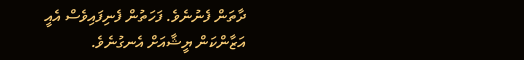ދާތަން ފެނުނެވެ. ފަހަތުން ފެނިފައިވެސް އެއީ އަޒާންކަން ޔީޝާއަށް އެނގުނެވެ.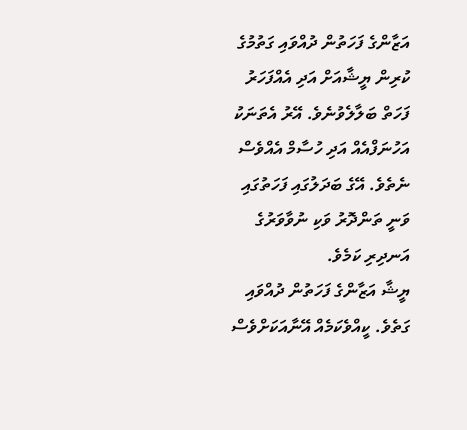އަޒާންގެ ފަހަތުން ދުއްވައި ގަތުމުގެ ކުރިން ޔީޝާއަށް އަދި އެއްފަހަރު ފަހަތް ބަލާލެވުނެވެ. އޭރު އެތަނަކު އަހުނަފްއެއް އަދި ހުސާމް އެއްވެސް ނެތެވެ. އޭގެ ބަދަލުގައި ފަހަތުގައި ވަނީ ތަންދޮރު ވަކި ނުވާވަރުގެ އަނދިރި ކަމެވެ.
ޔީޝާ އަޒާންގެ ފަހަތުން ދުއްވައި ގަތެވެ. ކީއްވެކަމެއް އޭނާއަކަށްވެސް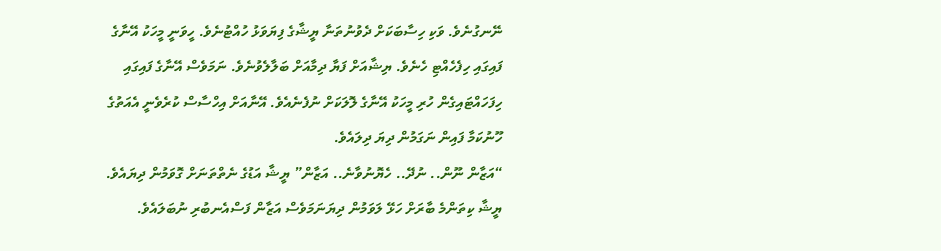ނޭނގުނެވެ. ވަކި ހިސާބަކަށް ދެވުނުތަނާ ޔީޝާގެ ފިޔަވަޅު ހުއްޓުނެވެ. ހީވަނީ މީހަކު އޭނާގެ ފައިގައި ހިފެހެއްޓި ހެނެވެ. ޔިޝާއަށް ފަޔާ ދިމާއަށް ބަލާލެވުނެވެ. ނަމަވެސް އޭނާގެ ފައިގައި ހިފަހައްޓައިގެން ހުރި މީހަކު އޭނާގެ ލޮލަކަށް ނުފެނެއެވެ. އޭނާއަށް އިހްސާސް ކުރެވެނީ އެއަތުގެ ހޫނުކަމާ ފައިން ނަގަމުން ދިޔަ ދިލައެވެ.
“އަޒާން ނޫން.. ނުދޭ.. ހެޔޮނުވާނެ.. އަޒާން” ޔީޝާ އަޑުގެ ނެތްތަނަށް ގޮވަމުން ދިޔައެވެ. ޔީޝާ ކިތަންމެ ބާރަށް ހަޅޭ ލަވަމުން ދިޔަނަމަވެސް އަޒާން ފަސްއެނބުރި ނުބަލައެވެ.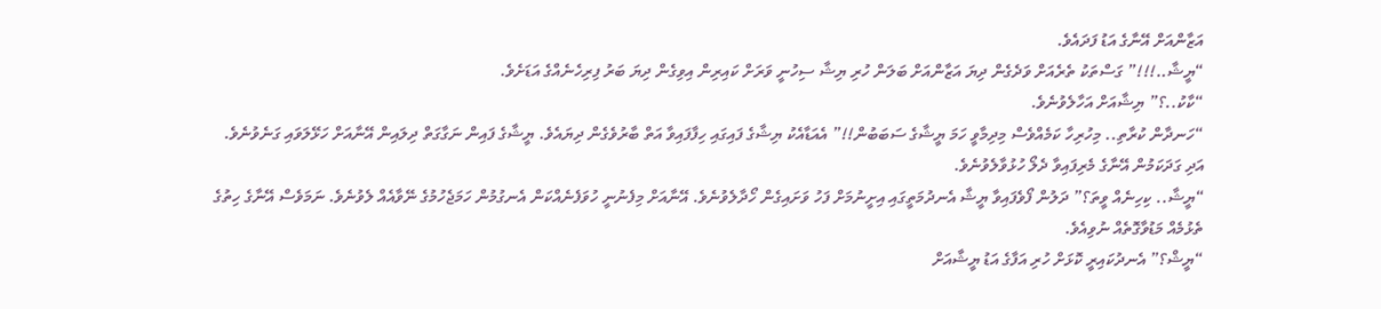އަޒާންއަށް އޭނާގެ އަޑު ފަދައެވެ.
“ޔީޝާ..!!!” ގަސްތަކު ތެރެއަށް ވަދެގެން ދިޔަ އަޒާންއަށް ބަލަން ހުރި ޔިޝާ ސިހުނީ ވަރަށް ކައިރިން އިވިގެން ދިޔަ ބަރު ފިރިހެނެއްގެ އަޑަށެވެ.
“ކާކު..؟” ޔިޝާއަށް އަހާލެވުނެވެ.
“ހަނދާން ކުރާތި.. މިހުރިހާ ކަމެއްވެސް މިދިމާވީ ހަމަ ޔީޝާގެ ސަބަބުން!!” އެއަޑާއެކު ޔިޝާގެ ފައިގައި ހިފާފައިވާ އަތް ބާރުވެގެން ދިޔައެވެ. ޔީޝާގެ ފައިން ނަގާގަތް ދިލައިން އޭނާއަށް ހަޅޭލަވައި ގަނެވުނެވެ. އަދި ގަދަކަމުން އޭނާގެ މެރިފައިވާ ދެލޯ ހުޅުވާލެވުނެވެ.
“ޔީޝާ.. ކިހިނެއް ވީތަ؟” ދަލުން ފޯވެފައިވާ ޔީޝާ އެނދުމަތީގައި އިށީނުމަށް ފަހު ވަށައިގެން ހޯދާލެވުނެވެ. އޭނާއަށް މިފެނުނީ ހުވަފެނެއްކަން އެނގުމުން ހަމަޖެހުމުގެ ނޭވާއެއް ލެވުނެވެ. ނަމަވެސް އޭނާގެ ހިތުގެ ތެޅުމެއް މަޑުވާގޮތެއް ނުވިއެވެ.
“ޔީޝް؟” އެނދުކައިރީ ކޮޅަށް ހުރި އަފާގެ އަޑު ޔީޝާއަށް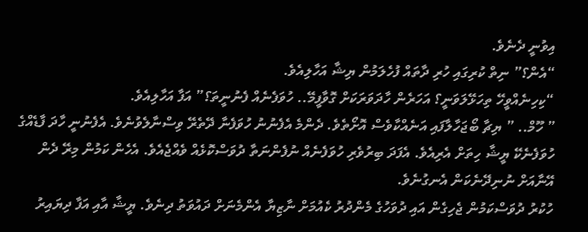އިވުނީ ދެނެވެ.
“އެން؟” ނިތް ކުރިގައި ހުރި ދާތައް ފުހެލަމުން ޔިޝާ އަހާލިއެވެ.
“ކިހިނެއްވީހޭ ތިހަޅޭލަވަނީ؟ އަހަރެން ހާދަވަރަކަށް ގޮވާފީމޭ.. ހުވަފެނެއް ފެނުނީތަ؟” އަފާ އަހާލިއެވެ.
” ހޫމް.. ” ޔިޗާ ބޯޖަހާލާފައި އަނެއްކާވެސް އޮށޯތެވެ. ދެންމެ އެފެނުނު ހުވަފެނާ ދޭތެރޭ ވިސްނާލެވުނެވެ. އެފެނުނީ ހާދަ ފާޑެއްގެ ހުވަފެނެކޭ ޔީޝާ ހިތަށް އެރިއެވެ. އެފަދަ ބިރުވެރި ހުވަފެނެއް ނުފެންނަތާ ދުވަސްކޮޅެއް ވެއްޖެއެވެ. އެހެން ކަމުން މިރޭ ދެން އޭނާއަށް ނުނިދޭނެކަން އެނގުނެވެ.
ހުކުރު ދުވަސްކަމުން ޖެހިގެން އައި ދުވަހުގެ މެންދުރު ކެއުމަށް ނާޒިޔާ އެންމެނަށް ދައުވަތު ދިނެވެ. ޔީޝާ އާއި އަފާ ދިޔައިރު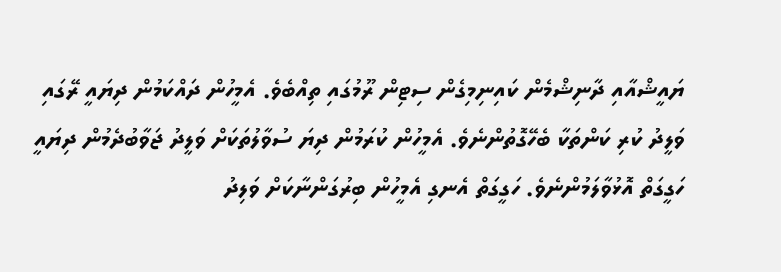ޔައީޝްއާއި ދާނިޝްމެން ކައިނިމިގެން ސިޓިން ރޫމުގައި ތިއްބެވެ. އެމީހުން ދައްކަމުން ދިޔައީ ރޭގައި ވަލީދު ކުރި ކަންތަކާ ބެހޭގޮތުންނެވެ. އެމީހުން ކުރަމުން ދިޔަ ސުވާލުތަކަށް ވަލީދު ޖަވާބުދެމުން ދިޔައީ ހަގީގަތް އޮޅުވާލަމުންނެވެ. ހަގީގަތް އެނގި އެމީހުން ބިރުގަންނާކަށް ވަލިދު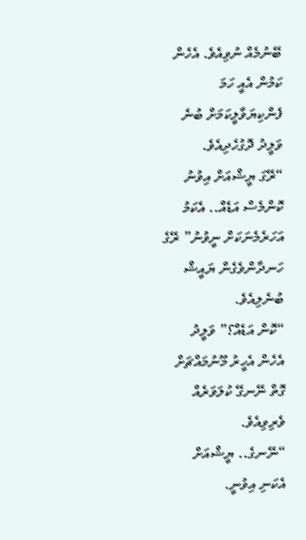ބޭނުމެއް ނުވިއެވެ. އެހެން ކަމުން އެއީ ހަމަ ފެންކިޔަވާލީކަމަށް ބުނެ ވަލީދު ދޮގުހެދިއެވެ.
“ރޭގަ ޔީޝްއަށް އިވުނު ކޮންމެސް އަޑެއް.. އެކަމު އަހަރެމެނަކަށް ނީވުނު” ރޭގެ ހަނދާންވެގެން ޔައީޝް ބުނެލިއެވެ.
“ކޮން އަޑެއް؟” ވަލީދު އެހެން އެހީރު މޫނުމައްޗަށް ގޮތް ނޭނގޭ ކުލަވަރެއް ވެރިވިއެވެ.
“ނޭނގެ.. ޔީޝްއަށް އެކަނި އިވުނީ.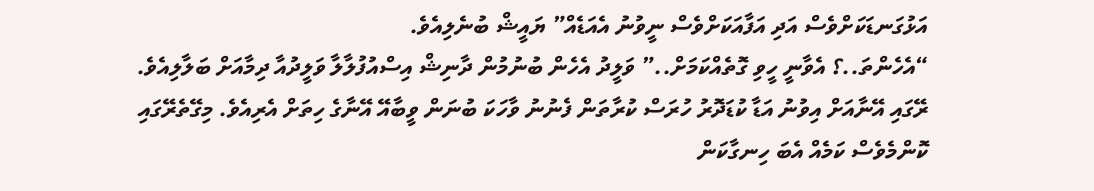އަޅުގަނޑަކަށްވެސް އަދި އަފާއަކަށްވެސް ނީވުނު އެއަޑެއް” ޔައީޝް ބުނެލިއެވެ.
“އެހެންތަ..؟ އެވާނީ ހީވި ގޮތެއްކަމަށް..” ވަލީދު އެހެން ބުނުމުން ދާނިޝް އިސްއުފުލާލާ ވަލީދުއާ ދިމާއަށް ބަލާލިއެވެ. ރޭގައި އޭނާއަށް އިވުނު އަޑާ ކުޑަދޮރު ހުރަސް ކުރާތަން ފެނުނު ވާހަކަ ބުނަން ވީބާއޭ އޭނާގެ ހިތަށް އެރިއެވެ. މިގޭތެރޭގައި ކޮންމެވެސް ކަމެއް އެބަ ހިނގާކަން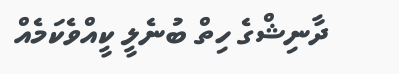ދާނިޝްގެ ހިތް ބުނެލީ ކީއްވެކަމެއް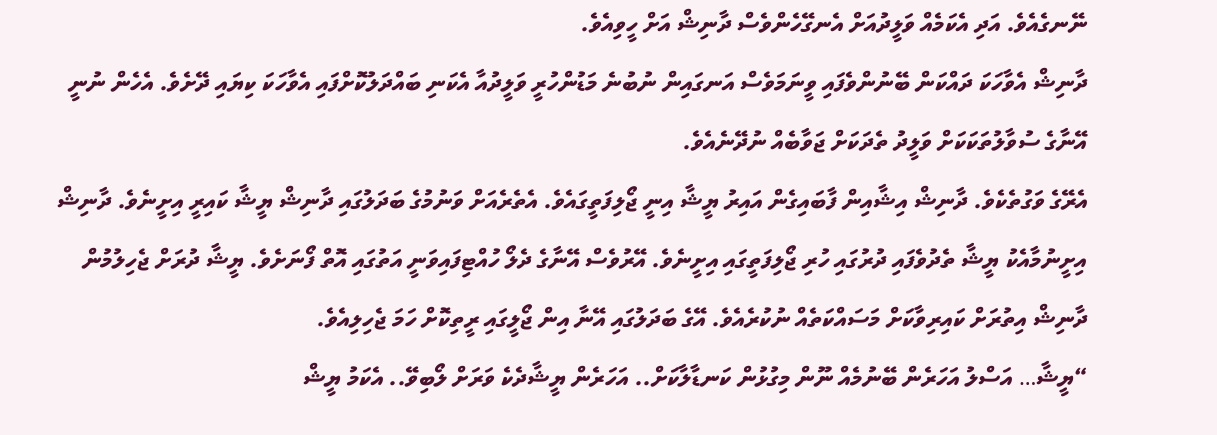ނޭނގެއެވެ. އަދި އެކަމެއް ވަލީދުއަށް އެނގޭހެންވެސް ދާނިޝް އަށް ހީވިއެވެ.
ދާނިޝް އެވާހަކަ ދައްކަން ބޭނުންވެފައި ވީނަމަވެސް އަނގައިން ނުބުނެ މަޑުންހުރީ ވަލީދުއާ އެކަނި ބައްދަލުކޮށްފައި އެވާހަކަ ކިޔައި ދޭށެވެ. އެހެން ނުނީ އޭނާގެ ސުވާލުތަކަކަށް ވަލީދު ތެދަކަށް ޖަވާބެއް ނުދޭނެއެވެ.
އެރޭގެ ވަގުތެކެވެ. ދާނިޝް އިޝާއިން ފާބައިގެން އައިރު ޔީޝާ އިނީ ޖޯލިފަތީގައެވެ. އެތެރެއަށް ވަނުމުގެ ބަދަލުގައި ދާނިޝް ޔީޝާ ކައިރީ އިށީނެވެ. ދާނިޝް އިށީނުމާއެކު ޔީޝާ ތެދުވެފައި ދުރުގައި ހުރި ޖޯލިފަތީގައި އިށީނެވެ. އޭރުވެސް އޭނާގެ ދެލޯ ހުއްޓިފައިވަނީ އަތުގައި އޮތް ފޯނަށެވެ. ޔީޝާ ދުރަށް ޖެހިލުމުން ދާނިޝް އިތުރަށް ކައިރިވާކަށް މަސައްކަތެއް ނުކުރެއެވެ. އޭގެ ބަދަލުގައި އޭނާ އިން ޖޯލީގައި ރީތިކޮށް ހަމަ ޖެހިލިއެވެ.
“ޔީޝާ… އަސްލު އަހަރެން ބޭނުމެއް ނޫން މިގުޅުން ކަނޑާލާކަށް.. އަހަރެން ޔީޝާދެކެ ވަރަށް ލޯބިވޭ.. އެކަމު ޔީޝް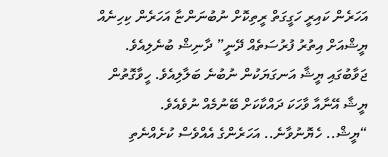އަހަރެން ކައިރީ ހަގީގަތް ރީތިކޮށް ނުބުނަންޏާ އަހަރެން ކިހިނެއް ޔީޝްއަށް އިތުރު ފުރުސަތެއް ދޭނީ” ދާނިޝް ބުނެލިއެވެ. ޖަވާބުގައި ޔީޝާ އަނގަޔަކުން ނުބުނެ ބަލާލިއެވެ. ހީވާގޮތުން ޔީޝާ އޭނާއާ ވާހަކަ ދައްކާކަށް ބޭނުމެއް ނުވެއެވެ.
“ޔީޝް.. ހެޔޮނުވާނެ.. އަހަރެންގެ އެއްވެސް ކުށެއްނެތި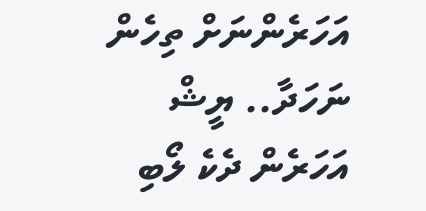އަހަރެންނަށް ތިހެން ނަހަދާ.. ޔީޝް އަހަރެން ދެކެ ލޯބި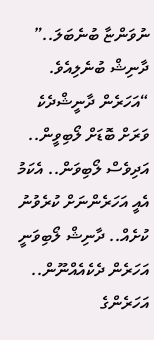ނުވަންޏާ ބުނެބަލަ..” ދާނިޝް ބުނެލިއެވެ.
“އަހަރެން ދާނީޝްދެކެ ވަރަށް ބޮޑަށް ލޯބިވީން.. އަދިވެސް ލޯބިވަން.. އެކަމު އެއީ އަހަރެންނަށް ކުރެވުނު ކުށެއް.. ދާނިޝް ލޯބިވަނީ އަހަރެން ދެކެއެއްނޫން.. އަހަރެންގެ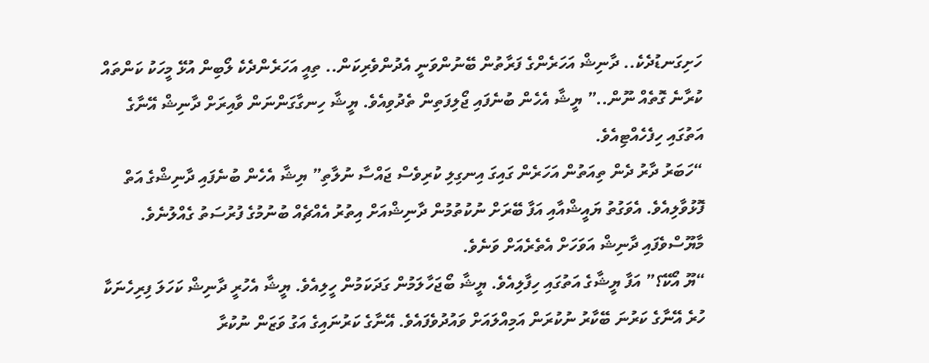ހަށިގަނޑުދެކެ.. ދާނިޝް އަހަރެންގެ ފަރާތުން ބޭނުންވަނީ އެދުންވެރިކަން.. ތިއީ އަހަރެންދެކެ ލޯބިން އުޅޭ މީހަކު ކަންތައް ކުރާނެ ގޮތެއް ނޫން..” ޔީޝާ އެހެން ބުނެފައި ޖޯލިފަތިން ތެދުވިއެވެ. ޔީޝާ ހިނގާގަންނަން ވާއިރަށް ދާނިޝް އޭނާގެ އަތުގައި ހިފެހެއްޓިއެވެ.
“ހަބަރު ދާރު ދެން ތިއަތުން އަހަރެން ގައިގަ އިނގިލި ކުރިވެސް ޖައްސާ ނުލާތި” ޔިޝާ އެހެން ބުނެފައި ދާނިޝްގެ އަތް ފޮޅުވާލިއެވެ. އެވަގުތު ޔައީޝްއާއި އަފާ ބޭރަށް ނުކުތުމުން ދާނިޝްއަށް އިތުރު އެއްޗެއް ބުނުމުގެ ފުރުސަތު ގެއްލުނެވެ. މާޔޫސްވެފައި ދާނިޝް އަވަހަށް އެތެރެއަށް ވަނެވެ.
“ޔޫ އޯކޭ؟” އަފާ ޔީޝާގެ އަތުގައި ހިފާލިއެވެ. ޔީޝާ ބޯޖަހާލަމުން ގަދަކަމުން ހީލިއެވެ. ޔީޝާ އެހުރީ ދާނިޝް ކަހަލަ ފިރިހެނަކާ ހުރެ އޭނާގެ ކަރުނަ ބޭކާރު ނުކުރަން އަމިއްލައަށް ވައުދުވެފައެވެ. އޭނާގެ ކަރުނައިގެ އަގު ވަޒަން ނުކުރާ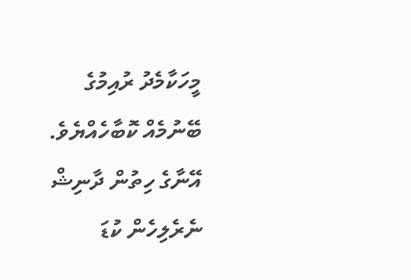މީހަކާމެދު ރުއިމުގެ ބޭނުމެއް ކޮބާހެއްޔެވެ. އޭނާގެ ހިތުން ދާނިޝް ނެރެލިހެން ކުޑަ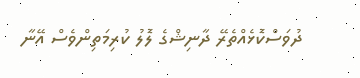ދުވަސްކޮޅެއްތެރޭ ދާނިޝްގެ ލޮލު ކުރިމަތިންވެސް އޭނާ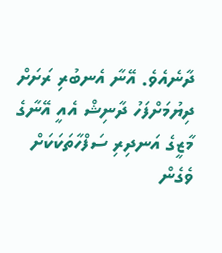ދާނެއެވެ. އޭނާ އެނބުރި ރަށަށް ދިޔުމަށްފަހު ދާނިޝް އެއީ އޭނާގެ މާޒީގެ އަނދިރި ސަފްހާތަކަކަށް ވެގެން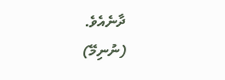ދާނެއެވެ.
(ނުނިމޭ)